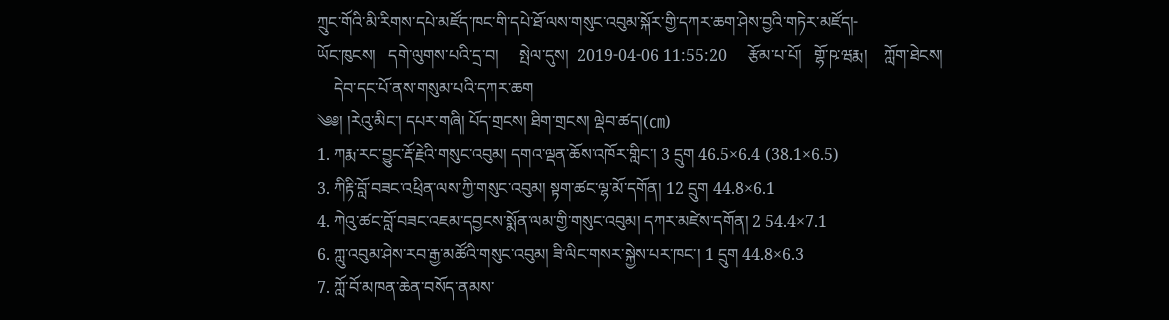ཀྲུང་གོའི་མི་རིགས་དཔེ་མཛོད་ཁང་གི་དཔེ་ཐོ་ལས་གསུང་འབུམ་སྐོར་གྱི་དཀར་ཆག་ཤེས་བྱའི་གཏེར་མཛོད།-
ཡོང་ཁུངས།   དགེ་ལུགས་པའི་དྲ་བ།     སྤེལ་དུས།  2019-04-06 11:55:20     རྩོམ་པ་པོ།   གྷོ་ཥ་ཝརྨ།    ཀློག་ཐེངས།
    དེབ་དང་པོ་ནས་གསུམ་པའི་དཀར་ཆག
༄༅། །རེའུ་མིང་། དཔར་གཞི། པོད་གྲངས། ཐིག་གྲངས། ལྡེབ་ཚད།(㎝)
1. ཀརྨ་རང་བྱུང་རྡོ་རྗེའི་གསུང་འབུམ། དགའ་ལྡན་ཆོས་འཁོར་གླིང་། 3 དྲུག 46.5×6.4 (38.1×6.5)
3. ཀིརྟི་བློ་བཟང་འཕྲིན་ལས་ཀྱི་གསུང་འབུམ། སྟག་ཚང་ལྷ་མོ་དགོན། 12 དྲུག 44.8×6.1
4. ཀེའུ་ཚང་བློ་བཟང་འཇམ་དབྱངས་སྨོན་ལམ་གྱི་གསུང་འབུམ། དཀར་མཛེས་དགོན། 2 54.4×7.1
6. ཀླུ་འབུམ་ཤེས་རབ་རྒྱ་མཚོའི་གསུང་འབུམ། ཟི་ལིང་གསར་སྐྱེས་པར་ཁང་། 1 དྲུག 44.8×6.3
7. ཀློ་བོ་མཁན་ཆེན་བསོད་ནམས་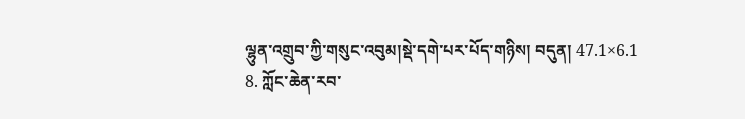ལྷུན་འགྲུབ་ཀྱི་གསུང་འབུམ།སྡེ་དགེ་པར་པོད་གཉིས། བདུན། 47.1×6.1
8. ཀློང་ཆེན་རབ་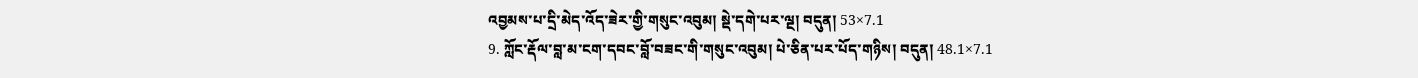འབྱམས་པ་དྲི་མེད་འོད་ཟེར་གྱི་གསུང་འབུམ། སྡེ་དགེ་པར་ལྔ། བདུན། 53×7.1
9. ཀློང་རྡོལ་བླ་མ་ངག་དབང་བློ་བཟང་གི་གསུང་འབུམ། པེ་ཅིན་པར་པོད་གཉིས། བདུན། 48.1×7.1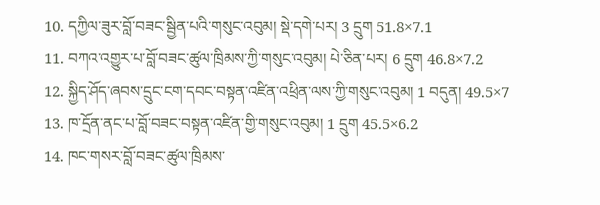10. དཀྱིལ་ཟུར་བློ་བཟང་སྦྱིན་པའི་གསུང་འབུམ། སྡེ་དགེ་པར། 3 དྲུག 51.8×7.1
11. བཀའ་འགྱུར་པ་བློ་བཟང་ཚུལ་ཁྲིམས་ཀྱི་གསུང་འབུམ། པེ་ཅིན་པར། 6 དྲུག 46.8×7.2
12. སྐྱིད་ཤོད་ཞབས་དྲུང་ངག་དབང་བསྟན་འཛིན་འཕྲིན་ལས་ཀྱི་གསུང་འབུམ། 1 བདུན། 49.5×7
13. ཁ་དྲོན་ནང་པ་བློ་བཟང་བསྟན་འཛིན་གྱི་གསུང་འབུམ། 1 དྲུག 45.5×6.2
14. ཁང་གསར་བློ་བཟང་ཚུལ་ཁྲིམས་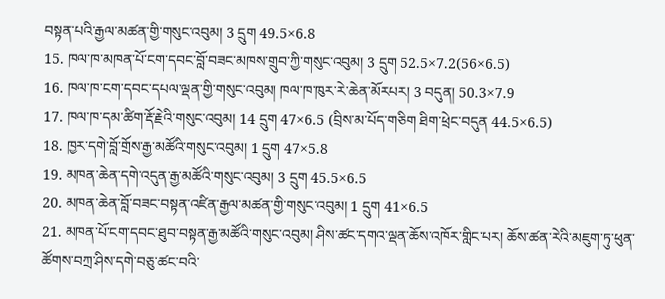བསྟན་པའི་རྒྱལ་མཚན་གྱི་གསུང་འབུམ། 3 དྲུག 49.5×6.8
15. ཁལ་ཁ་མཁན་པོ་ངག་དབང་བློ་བཟང་མཁས་གྲུབ་ཀྱི་གསུང་འབུམ། 3 དྲུག 52.5×7.2(56×6.5)
16. ཁལ་ཁ་ངག་དབང་དཔལ་ལྡན་གྱི་གསུང་འབུམ། ཁལ་ཁ་ཁུར་རེ་ཆེན་མོརཔར། 3 བདུན། 50.3×7.9
17. ཁལ་ཁ་དམ་ཚིག་རྡོ་རྗེའི་གསུང་འབུམ། 14 དྲུག 47×6.5 (བྲིས་མ་པོད་གཅིག ཐིག་ཕྲེང་བདུན 44.5×6.5)
18. ཁྱར་དགེ་བློ་གྲོས་རྒྱ་མཚོའི་གསུང་འབུམ། 1 དྲུག 47×5.8
19. མཁན་ཆེན་དགེ་འདུན་རྒྱ་མཚོའི་གསུང་འབུམ། 3 དྲུག 45.5×6.5
20. མཁན་ཆེན་བློ་བཟང་བསྟན་འཛིན་རྒྱལ་མཚན་གྱི་གསུང་འབུམ། 1 དྲུག 41×6.5
21. མཁན་པོ་ངག་དབང་ཐུབ་བསྟན་རྒྱ་མཚོའི་གསུང་འབུམ། ཤིས་ཚང་དགའ་ལྡན་ཆོས་འཁོར་གླིང་པར། ཆོས་ཚན་རེའི་མཇུག་ཏུ་ཕུན་ཚོགས་བཀྲ་ཤིས་དགེ་བཅུ་ཚང་བའི་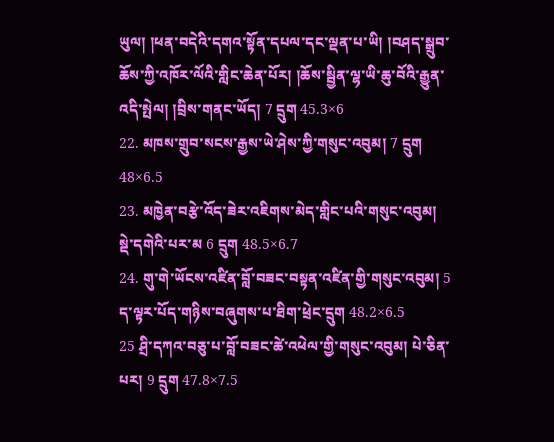ཡུལ། །ཕན་བདེའི་དགའ་སྟོན་དཔལ་དང་ལྡན་པ་ཡི། །བཤད་སྒྲུབ་ཆོས་ཀྱི་འཁོར་ལོའི་གླིང་ཆེན་པོར། །ཆོས་སྦྱིན་ལྷ་ཡི་ཆུ་བོའི་རྒྱུན་འདི་སྤེལ། །བྲིས་གནང་ཡོད། 7 དྲུག 45.3×6
22. མཁས་གྲུབ་སངས་རྒྱས་ཡེ་ཤེས་ཀྱི་གསུང་འབུམ། 7 དྲུག 48×6.5
23. མཁྱེན་བརྩེ་འོད་ཟེར་འཇིགས་མེད་གླིང་པའི་གསུང་འབུམ། སྡེ་དགེའི་པར་མ 6 དྲུག 48.5×6.7
24. གུ་གེ་ཡོངས་འཛིན་བློ་བཟང་བསྟན་འཛིན་གྱི་གསུང་འབུམ། 5 ད་ལྟར་པོད་གཉིས་བཞུགས་པ་ཐིག་ཕྲེང་དྲུག 48.2×6.5
25 ཤྲི་དཀའ་བཅུ་པ་བློ་བཟང་ཚེ་འཕེལ་གྱི་གསུང་འབུམ། པེ་ཅིན་པར། 9 དྲུག 47.8×7.5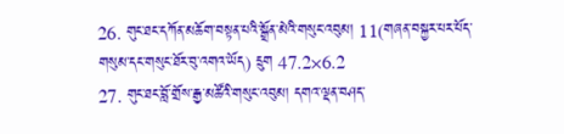26. གུང་ཐང་དཀོན་མཆོག་བསྟན་པའི་སྒྲོན་མེའི་གསུང་འབུམ། 11(གཞན་བསྐྱར་པར་པོད་གསུམ་དང་གསུང་ཐོར་བུ་འགའ་ཡོད) དྲུག 47.2×6.2
27. གུང་ཐང་བློ་གྲོས་རྒྱ་མཚོའི་གསུང་འབུམ། དགའ་ལྡན་བཤད་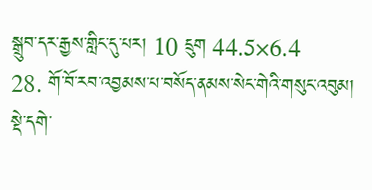སྒྲུབ་དར་རྒྱས་གླིང་དུ་པར། 10 དྲུག 44.5×6.4
28. གོ་བོ་རབ་འབྱམས་པ་བསོད་ནམས་སེང་གེའི་གསུང་འབུམ། སྡེ་དགེ་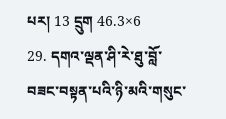པར། 13 དྲུག 46.3×6
29. དགའ་ལྡན་ཤི་རེ་ཐུ་བློ་བཟང་བསྟན་པའི་ཉི་མའི་གསུང་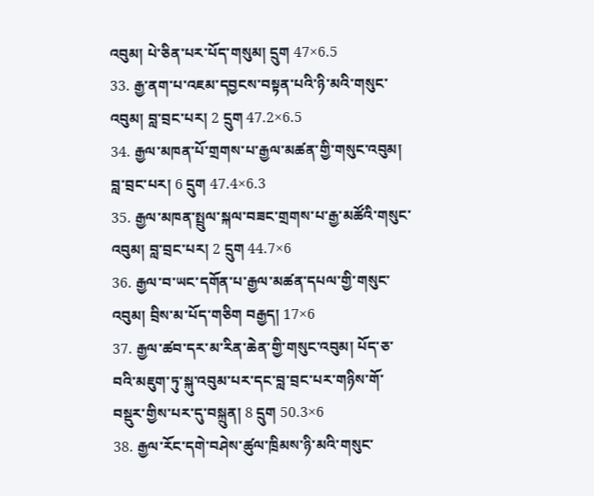འབུམ། པེ་ཅིན་པར་པོད་གསུམ། དྲུག 47×6.5
33. རྒྱ་ནག་པ་འཇམ་དབྱངས་བསྟན་པའི་ཉི་མའི་གསུང་འབུམ། བླ་བྲང་པར། 2 དྲུག 47.2×6.5
34. རྒྱལ་མཁན་པོ་གྲགས་པ་རྒྱལ་མཚན་གྱི་གསུང་འབུམ། བླ་བྲང་པར། 6 དྲུག 47.4×6.3
35. རྒྱལ་མཁན་སྤྲུལ་སྐལ་བཟང་གྲགས་པ་རྒྱ་མཚོའི་གསུང་འབུམ། བླ་བྲང་པར། 2 དྲུག 44.7×6
36. རྒྱལ་བ་ཡང་དགོན་པ་རྒྱལ་མཚན་དཔལ་གྱི་གསུང་འབུམ། བྲིས་མ་པོད་གཅིག བརྒྱད། 17×6
37. རྒྱལ་ཚབ་དར་མ་རིན་ཆེན་གྱི་གསུང་འབུམ། པོད་ཅ་བའི་མཇུག་ཏུ་སྐུ་འབུམ་པར་དང་བླ་བྲང་པར་གཉིས་གོ་བསྡུར་གྱིས་པར་དུ་བསྐྲུན། 8 དྲུག 50.3×6
38. རྒྱལ་རོང་དགེ་བཤེས་ཚུལ་ཁྲིམས་ཉི་མའི་གསུང་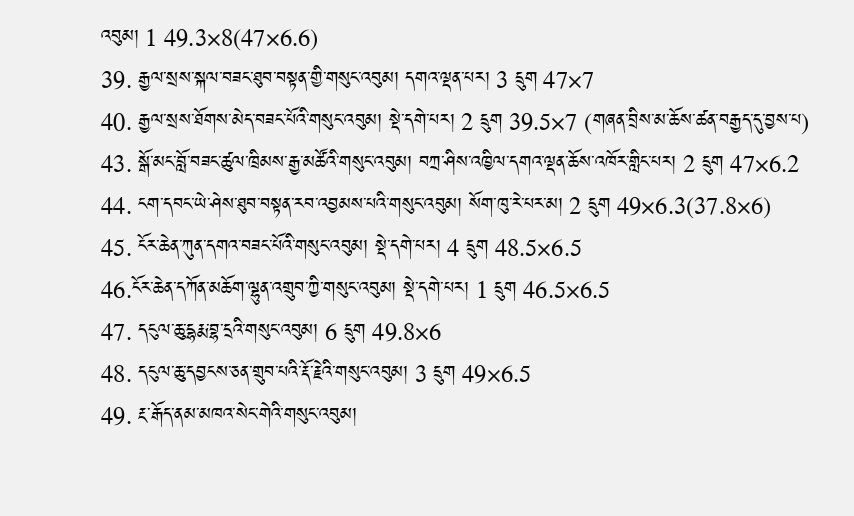འབུམ། 1 49.3×8(47×6.6)
39. རྒྱལ་སྲས་སྐལ་བཟང་ཐུབ་བསྟན་གྱི་གསུང་འབུམ། དགའ་ལྡན་པར། 3 དྲུག 47×7
40. རྒྱལ་སྲས་ཐོགས་མེད་བཟང་པོའི་གསུང་འབུམ། སྡེ་དགེ་པར། 2 དྲུག 39.5×7 (གཞན་བྲིས་མ་ཆོས་ཚན་བརྒྱད་དུ་བྱས་པ)
43. སྒོ་མང་བློ་བཟང་ཚུལ་ཁྲིམས་རྒྱ་མཚོའི་གསུང་འབུམ། བཀྲ་ཤིས་འཁྱིལ་དགའ་ལྡན་ཆོས་འཁོར་གླིང་པར། 2 དྲུག 47×6.2
44. ངག་དབང་ཡེ་ཤེས་ཐུབ་བསྟན་རབ་འབྱམས་པའི་གསུང་འབུམ། སོག་ཁུ་རེ་པར་མ། 2 དྲུག 49×6.3(37.8×6)
45. ངོར་ཆེན་ཀུན་དགའ་བཟང་པོའི་གསུང་འབུམ། སྡེ་དགེ་པར། 4 དྲུག 48.5×6.5
46.ངོར་ཆེན་དཀོན་མཆོག་ལྷུན་འགྲུབ་ཀྱི་གསུང་འབུམ། སྡེ་དགེ་པར། 1 དྲུག 46.5×6.5
47. དངུལ་ཆུ་དྷརྨ་བྷ་དྲའི་གསུང་འབུམ། 6 དྲུག 49.8×6
48. དངུལ་ཆུ་དབྱངས་ཅན་གྲུབ་པའི་རྡོ་རྗེའི་གསུང་འབུམ། 3 དྲུག 49×6.5
49. རྔ་རྒོད་ནམ་མཁའ་སེང་གེའི་གསུང་འབུམ།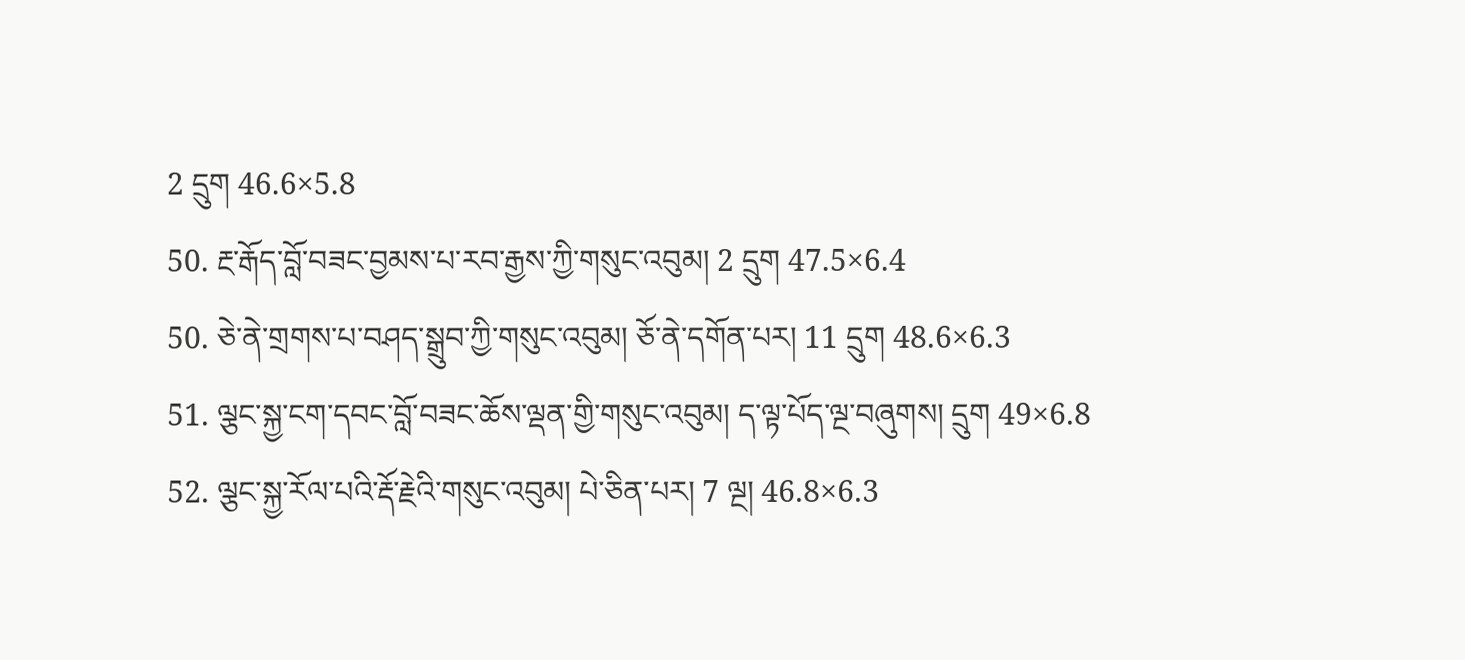2 དྲུག 46.6×5.8
50. རྔ་རྒོད་བློ་བཟང་བྱམས་པ་རབ་རྒྱས་ཀྱི་གསུང་འབུམ། 2 དྲུག 47.5×6.4
50. ཅེ་ནེ་གྲགས་པ་བཤད་སྒྲུབ་ཀྱི་གསུང་འབུམ། ཅོ་ནེ་དགོན་པར། 11 དྲུག 48.6×6.3
51. ལྕང་སྐྱ་ངག་དབང་བློ་བཟང་ཆོས་ལྡན་གྱི་གསུང་འབུམ། ད་ལྟ་པོད་ལྔ་བཞུགས། དྲུག 49×6.8
52. ལྕང་སྐྱ་རོལ་པའི་རྡོ་རྗེའི་གསུང་འབུམ། པེ་ཅིན་པར། 7 ལྔ། 46.8×6.3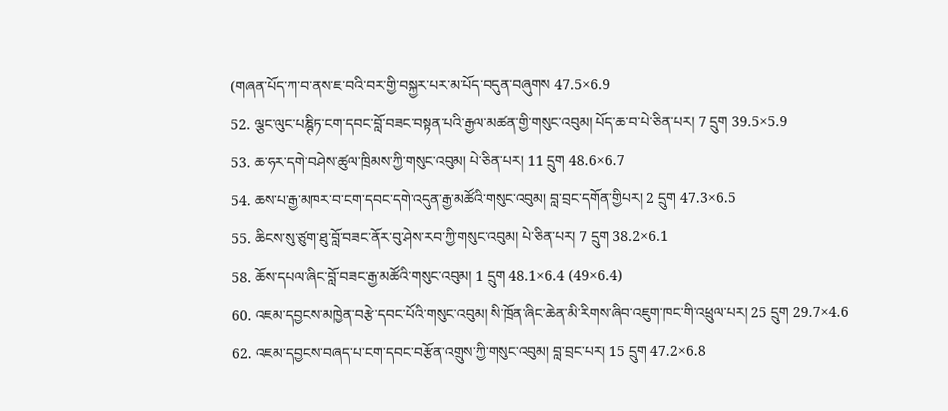(གཞན་པོད་ཀ་བ་ནས་ཇ་བའི་བར་གྱི་བསྐྱར་པར་མ་པོད་བདུན་བཞུགས 47.5×6.9
52. ལྕང་ལུང་པཎྚིཏ་ངག་དབང་བློ་བཟང་བསྟན་པའི་རྒྱལ་མཚན་གྱི་གསུང་འབུམ། པོད་ཆ་བ་པེ་ཅིན་པར། 7 དྲུག 39.5×5.9
53. ཆ་ཧར་དགེ་བཤེས་ཚུལ་ཁྲིམས་ཀྱི་གསུང་འབུམ། པེ་ཅིན་པར། 11 དྲུག 48.6×6.7
54. ཆས་པ་རྒྱ་མཁར་བ་ངག་དབང་དགེ་འདུན་རྒྱ་མཚོའི་གསུང་འབུམ། བླ་བྲང་དགོན་གྱིཔར། 2 དྲུག 47.3×6.5
55. ཆིངས་སུ་ཙུག་ཐུ་བློ་བཟང་ནོར་བུ་ཤེས་རབ་ཀྱི་གསུང་འབུམ། པེ་ཅིན་པར། 7 དྲུག 38.2×6.1
58. ཆོས་དཔལ་ཞིང་བློ་བཟང་རྒྱ་མཚོའི་གསུང་འབུམ། 1 དྲུག 48.1×6.4 (49×6.4)
60. འཇམ་དབྱངས་མཁྱེན་བརྩེ་དབང་པོའི་གསུང་འབུམ། སི་ཁྲོན་ཞིང་ཆེན་མི་རིགས་ཞིབ་འཇུག་ཁང་གི་འཕྲུལ་པར། 25 དྲུག 29.7×4.6
62. འཇམ་དབྱངས་བཞད་པ་ངག་དབང་བརྩོན་འགྲུས་ཀྱི་གསུང་འབུམ། བླ་བྲང་པར། 15 དྲུག 47.2×6.8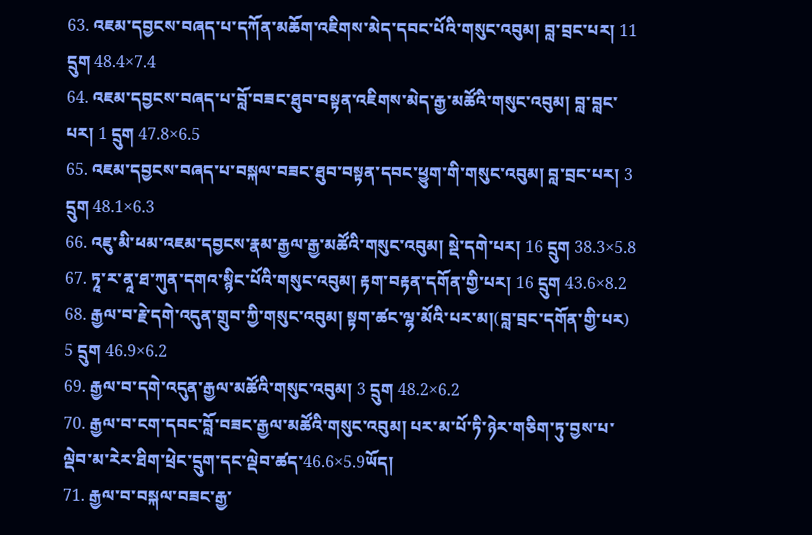63. འཇམ་དབྱངས་བཞད་པ་དཀོན་མཆོག་འཇིགས་མེད་དབང་པོའི་གསུང་འབུམ། བླ་བྲང་པར། 11 དྲུག 48.4×7.4
64. འཇམ་དབྱངས་བཞད་པ་བློ་བཟང་ཐུབ་བསྟན་འཇིགས་མེད་རྒྱ་མཚོའི་གསུང་འབུམ། བླ་བླང་པར། 1 དྲུག 47.8×6.5
65. འཇམ་དབྱངས་བཞད་པ་བསྐལ་བཟང་ཐུབ་བསྟན་དབང་ཕྱུག་གི་གསུང་འབུམ། བླ་བྲང་པར། 3 དྲུག 48.1×6.3
66. འཇུ་མི་ཕམ་འཇམ་དབྱངས་རྣམ་རྒྱལ་རྒྱ་མཚོའི་གསུང་འབུམ། སྡེ་དགེ་པར། 16 དྲུག 38.3×5.8
67. ཏཱ་ར་ནཱ་ཐ་ཀུན་དགའ་སྙིང་པོའི་གསུང་འབུམ། རྟག་བརྟན་དགོན་གྱི་པར། 16 དྲུག 43.6×8.2
68. རྒྱལ་བ་རྗེ་དགེ་འདུན་གྲུབ་ཀྱི་གསུང་འབུམ། སྟག་ཚང་ལྷ་མོའི་པར་མ།(བླ་བྲང་དགོན་གྱི་པར) 5 དྲུག 46.9×6.2
69. རྒྱལ་བ་དགེ་འདུན་རྒྱལ་མཚོའི་གསུང་འབུམ། 3 དྲུག 48.2×6.2
70. རྒྱལ་བ་ངག་དབང་བློ་བཟང་རྒྱལ་མཚོའི་གསུང་འབུམ། པར་མ་པོ་ཏི་ཉེར་གཅིག་ཏུ་བྱས་པ་ལྡེབ་མ་རེར་ཐིག་ཕྲེང་དྲུག་དང་ལྡེབ་ཚད་46.6×5.9ཡོད།
71. རྒྱལ་བ་བསྐལ་བཟང་རྒྱ་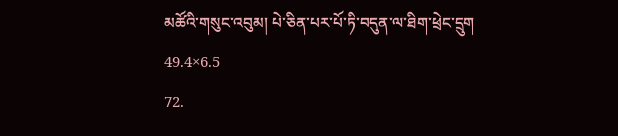མཚོའི་གསུང་འབུམ། པེ་ཅིན་པར་པོ་ཏི་བདུན་ལ་ཐིག་ཕྲེང་དྲུག 49.4×6.5
72.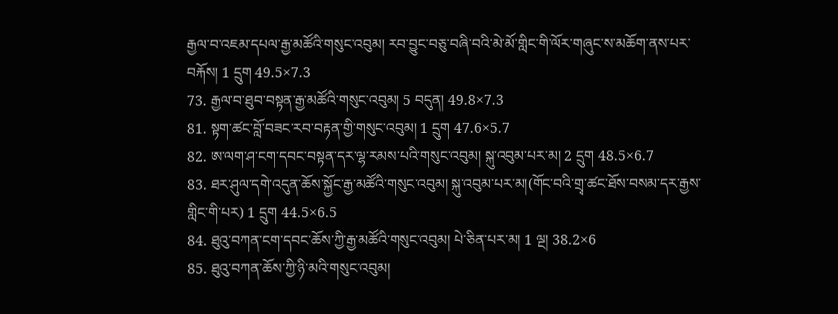རྒྱལ་བ་འཇམ་དཔལ་རྒྱ་མཚོའི་གསུང་འབུམ། རབ་བྱུང་བཅུ་བཞི་བའི་མེ་མོ་གླིང་གི་ལོར་གཞུང་ས་མཆོག་ནས་པར་བརྐོས། 1 དྲུག 49.5×7.3
73. རྒྱལ་བ་ཐུབ་བསྟན་རྒྱ་མཚོའི་གསུང་འབུམ། 5 བདུན། 49.8×7.3
81. སྟག་ཚང་བློ་བཟང་རབ་བརྟན་གྱི་གསུང་འབུམ། 1 དྲུག 47.6×5.7
82. ཨ་ལག་ཤ་ངག་དབང་བསྟན་དར་ལྷ་རམས་པའི་གསུང་འབུམ། སྐུ་འབུམ་པར་མ། 2 དྲུག 48.5×6.7
83. ཐར་ཤུལ་དགེ་འདུན་ཆོས་སྐྱོང་རྒྱ་མཚོའི་གསུང་འབུམ། སྐུ་འབུམ་པར་མ།(གོང་བའི་གྲྭ་ཚང་ཐོས་བསམ་དར་རྒྱས་གླིང་གི་པར) 1 དྲུག 44.5×6.5
84. ཐུའུ་བཀན་ངག་དབང་ཆོས་ཀྱི་རྒྱ་མཚོའི་གསུང་འབུམ། པེ་ཅིན་པར་མ། 1 ལྔ། 38.2×6
85. ཐུའུ་བཀན་ཆོས་ཀྱི་ཉི་མའི་གསུང་འབུམ།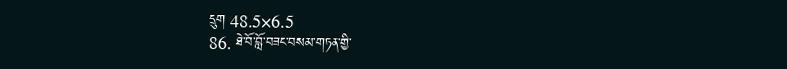དྲུག 48.5×6.5
86. ཐེ་བོ་བློ་བཟང་བསམ་གཏན་གྱི་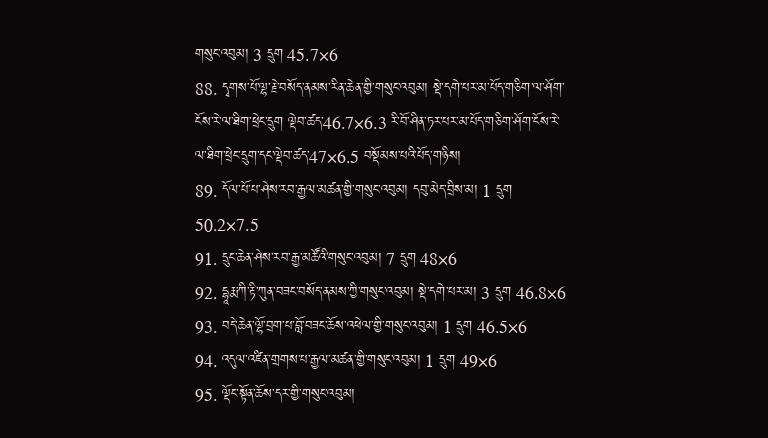གསུང་འབུམ། 3 དྲུག 45.7×6
88. དྭགས་པོ་ལྷ་རྗེ་བསོད་ནམས་རིན་ཆེན་གྱི་གསུང་འབུམ། སྡེ་དགེ་པར་མ་པོད་གཅིག་ལ་ཤོག་ངོས་རེ་ལ་ཐིག་ཕྲེང་དྲུག ལྡེབ་ཚད་46.7×6.3 རི་བོ་ཤིན་ཏར་པར་མ་པོད་གཅིག་ཤོག་ངོས་རེ་ལ་ཐིག་ཕྲེང་དྲུག་དང་ལྡེབ་ཚད་47×6.5 བསྡོམས་པའི་པོད་གཉིས།
89. དོལ་པོ་པ་ཤེས་རབ་རྒྱལ་མཚན་གྱི་གསུང་འབུམ། དབུ་མེད་བྲིས་མ། 1 དྲུག 50.2×7.5
91. དྲུང་ཆེན་ཤེས་རབ་རྒྱ་མཚོའི་གསུང་འབུམ། 7 དྲུག 48×6
92. དྷཱརྨ་ཀི་རྟི་ཀུན་བཟང་བསོད་ནམས་ཀྱི་གསུང་འབུམ། སྡེ་དགེ་པར་མ། 3 དྲུག 46.8×6
93. བདེ་ཆེན་ལྷོ་བྲག་པ་བློ་བཟང་ཆོས་འཕེལ་གྱི་གསུང་འབུམ། 1 དྲུག 46.5×6
94. འདུལ་འཛིན་གྲགས་པ་རྒྱལ་མཚན་གྱི་གསུང་འབུམ། 1 དྲུག 49×6
95. ལྡོང་སྟོན་ཆོས་དར་གྱི་གསུང་འབུམ།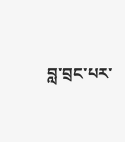བླ་བྲང་པར་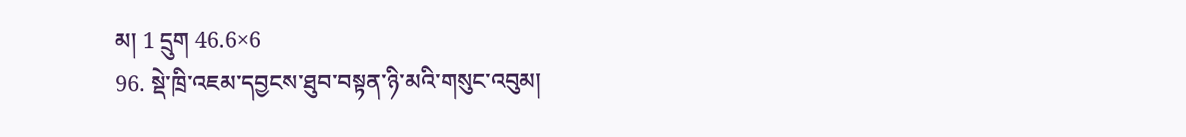མ། 1 དྲུག 46.6×6
96. སྡེ་ཁྲི་འཇམ་དབྱངས་ཐུབ་བསྟན་ཉི་མའི་གསུང་འབུམ།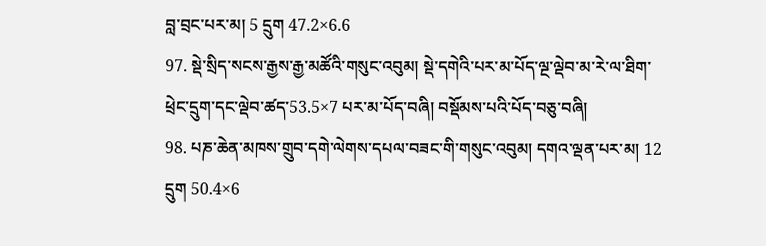བླ་བྲང་པར་མ། 5 དྲུག 47.2×6.6
97. སྡེ་སྲིད་སངས་རྒྱས་རྒྱ་མཚོའི་གསུང་འབུམ། སྡེ་དགེའི་པར་མ་པོད་ལྔ་ལྡེབ་མ་རེ་ལ་ཐིག་ཕྲེང་དྲུག་དང་ལྡེབ་ཚད་53.5×7 པར་མ་པོད་བཞི། བསྡོམས་པའི་པོད་བཅུ་བཞི།
98. པཎ་ཆེན་མཁས་གྲུབ་དགེ་ལེགས་དཔལ་བཟང་གི་གསུང་འབུམ། དགའ་ལྡན་པར་མ། 12 དྲུག 50.4×6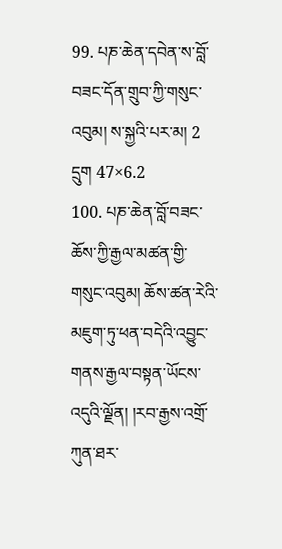99. པཎ་ཆེན་དབེན་ས་བློ་བཟང་དོན་གྲུབ་ཀྱི་གསུང་འབུམ། ས་སྐྱའི་པར་མ། 2 དྲུག 47×6.2
100. པཎ་ཆེན་བློ་བཟང་ཆོས་ཀྱི་རྒྱལ་མཚན་གྱི་གསུང་འབུམ། ཆོས་ཚན་རེའི་མཇུག་ཏུ་ཕན་བདེའི་འབྱུང་གནས་རྒྱལ་བསྟན་ཡོངས་འདུའི་ལྗོན། །རབ་རྒྱས་འགྲོ་ཀུན་ཐར་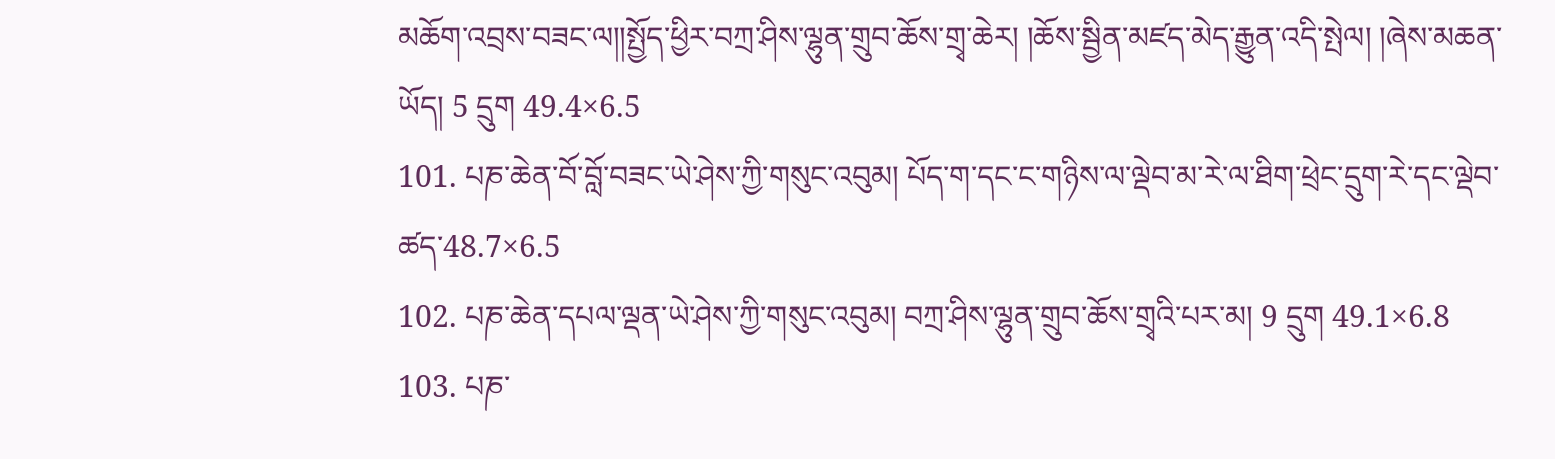མཆོག་འབྲས་བཟང་ལ།།སྤྱོད་ཕྱིར་བཀྲ་ཤིས་ལྷུན་གྲུབ་ཆོས་གྲྭ་ཆེར། །ཆོས་སྦྱིན་མཛད་མེད་རྒྱུན་འདི་སྤེལ། །ཞེས་མཆན་ཡོད། 5 དྲུག 49.4×6.5
101. པཎ་ཆེན་བོ་བློ་བཟང་ཡེ་ཤེས་ཀྱི་གསུང་འབུམ། པོད་ག་དང་ང་གཉིས་ལ་ལྡེབ་མ་རེ་ལ་ཐིག་ཕྲེང་དྲུག་རེ་དང་ལྡེབ་ཚད་48.7×6.5
102. པཎ་ཆེན་དཔལ་ལྡན་ཡེ་ཤེས་ཀྱི་གསུང་འབུམ། བཀྲ་ཤིས་ལྷུན་གྲུབ་ཆོས་གྲྭའི་པར་མ། 9 དྲུག 49.1×6.8
103. པཎ་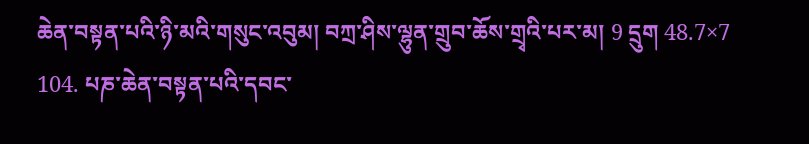ཆེན་བསྟན་པའི་ཉི་མའི་གསུང་འབུམ། བཀྲ་ཤིས་ལྷུན་གྲུབ་ཆོས་གྲྭའི་པར་མ། 9 དྲུག 48.7×7
104. པཎ་ཆེན་བསྟན་པའི་དབང་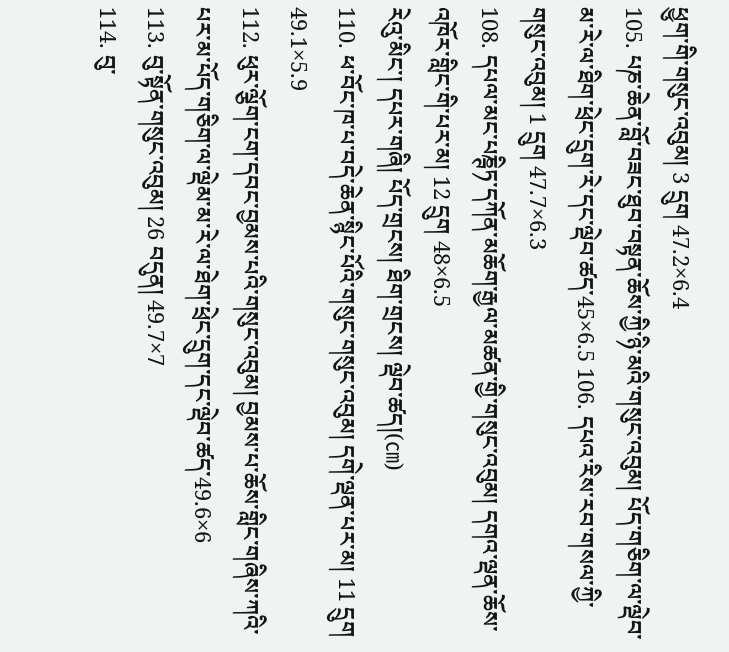ཕྱུག་གི་གསུང་འབུམ། 3 དྲུག 47.2×6.4
105. པཎ་ཆེན་བློ་བཟང་ཐུབ་བསྟན་ཆོས་ཀྱི་ཉི་མའི་གསུང་འབུམ། པོད་གཅིག་ལ་ལྡེབ་མ་རེ་ལ་ཐིག་ཕྲེང་དྲུག་རེ་དང་ལྡེབ་ཚད་45×6.5 106. དཔའ་རིས་རབ་གསལ་ཀྱི་གསུང་འབུམ། 1 དྲུག 47.7×6.3
108. དཔལ་མང་པཎྚིཏ་དཀོན་མཆོག་རྒྱལ་མཚན་གྱི་གསུང་འབུམ། དགའ་ལྡན་ཆོས་འཁོར་གླིང་གི་པར་མ། 12 དྲུག 48×6.5
རེའུ་མིང་། དཔར་གཞི། པོད་གྲངས། ཐིག་གྲངས། ལྡེབ་ཚད།(㎝)
110. ཕ་བོང་ཁ་པ་བདེ་ཆེན་སྙིང་པོའི་གསུང་གསུང་འབུམ། དགེ་ལྡན་པར་མ། 11 དྲུག 49.1×5.9
112. ཕུར་ལྕོག་ངག་དབང་བྱམས་པའི་གསུང་འབུམ། བྱམས་པ་ཆོས་གླིང་གཞིས་ཀའི་པར་མ་པོད་གཅིག་ལ་ལྡེམ་མ་རེ་ལ་ཐེག་ཕྲེང་དྲུག་དང་ལྡེབ་ཚད་49.6×6
113. བུ་སྟོན་གསུང་འབུམ། 26 བདུན། 49.7×7
114. བུ་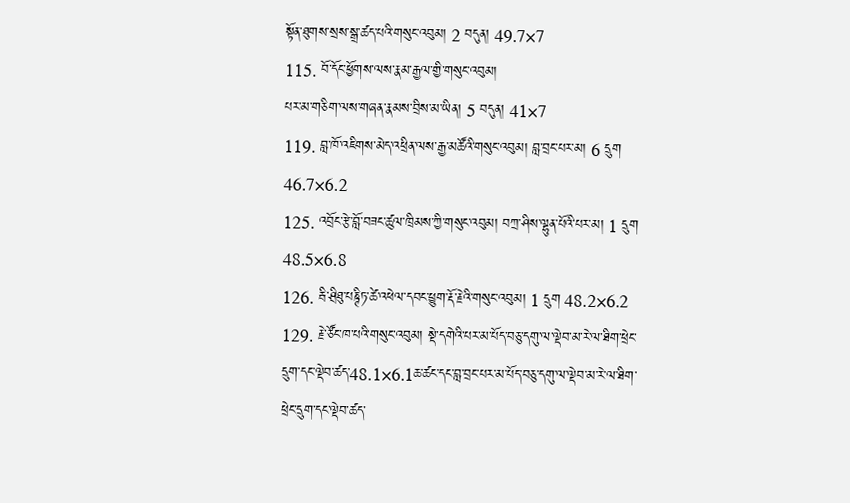སྟོན་ཐུགས་སྲས་སྒྲ་ཚད་པའི་གསུང་འབུམ། 2 བདུན། 49.7×7
115. བོ་དོང་ཕྱོགས་ལས་རྣམ་རྒྱལ་གྱི་གསུང་འབུམ།
པར་མ་གཅིག་ལས་གཞན་རྣམས་བྲིས་མ་ཡིན། 5 བདུན། 41×7
119. བླ་ཁོ་འཇིགས་མེད་འཕྲིན་ལས་རྒྱ་མཚོའི་གསུང་འབུམ། བླ་བྲང་པར་མ། 6 དྲུག 46.7×6.2
125. འབྲོང་རྩེ་བློ་བཟང་ཚུལ་ཁྲིམས་ཀྱི་གསུང་འབུམ། བཀྲ་ཤིས་ལྷུན་པོའི་པར་མ། 1 དྲུག 48.5×6.8
126. རྦི་ཤྲིཐུ་པཎྚིཏ་ཚེ་འཕེལ་དབང་ཕྱུག་རྡོ་རྗེའི་གསུང་འབུམ། 1 དྲུག 48.2×6.2
129. རྗེ་ཙོང་ཁ་པའི་གསུང་འབུམ། སྡེ་དགེའི་པར་མ་པོད་བཅུ་དགུ་ལ་ལྡེབ་མ་རེ་ལ་ཐིག་ཕྲེང་དྲུག་དང་ལྡེབ་ཚད་48.1×6.1ཆ་ཚང་དང་བླ་བྲང་པར་མ་པོད་བཅུ་དགུ་ལ་ལྡེབ་མ་རེ་ལ་ཐིག་ཕྲེང་དྲུག་དང་ལྡེབ་ཚད་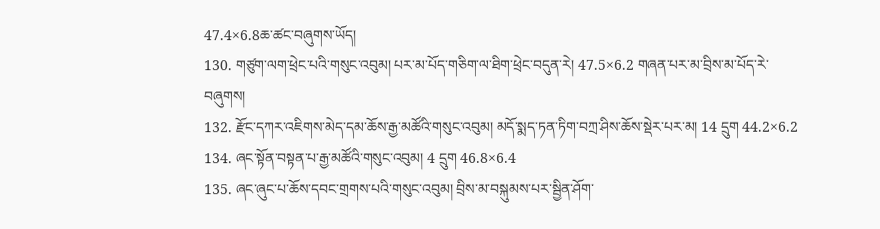47.4×6.8ཆ་ཚང་བཞུགས་ཡོད།
130. གཙུག་ལག་ཕྲེང་པའི་གསུང་འབུམ། པར་མ་པོད་གཅིག་ལ་ཐིག་ཕྲེང་བདུན་རེ། 47.5×6.2 གཞན་པར་མ་བྲིས་མ་པོད་རེ་བཞུགས།
132. རྫོང་དཀར་འཇིགས་མེད་དམ་ཆོས་རྒྱ་མཚོའི་གསུང་འབུམ། མདོ་སྨད་ཏན་ཏིག་བཀྲ་ཤིས་ཆོས་སྡེར་པར་མ། 14 དྲུག 44.2×6.2
134. ཞང་སྟོན་བསྟན་པ་རྒྱ་མཚོའི་གསུང་འབུམ། 4 དྲུག 46.8×6.4
135. ཞང་ཞུང་པ་ཆོས་དབང་གྲགས་པའི་གསུང་འབུམ། བྲིས་མ་བསྐུམས་པར་སྦྱིན་ཤོག་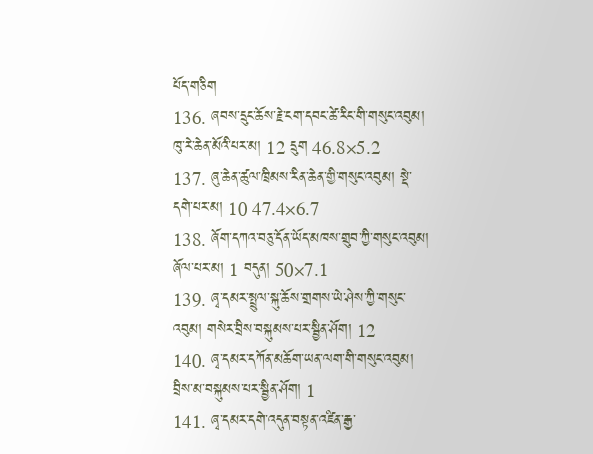པོད་གཅིག
136. ཞབས་དྲུང་ཆོས་རྗེ་ངག་དབང་ཚེ་རིང་གི་གསུང་འབུམ། ཁུ་རེ་ཆེན་མོའི་པར་མ། 12 དྲུག 46.8×5.2
137. ཞུ་ཆེན་ཚུལ་ཁྲིམས་རིན་ཆེན་གྱི་གསུང་འབུམ། སྡེ་དགེ་པར་མ། 10 47.4×6.7
138. ཞོག་དཀའ་བཅུ་དོན་ཡོད་མཁས་གྲུབ་ཀྱི་གསུང་འབུམ། ཞོལ་པར་མ། 1 བདུན། 50×7.1
139. ཞྭ་དམར་སྤྲུལ་སྐུ་ཆོས་གྲགས་ཡེ་ཤེས་ཀྱི་གསུང་འབུམ། གསེར་བྲིས་བསྐུམས་པར་སྦྱིན་ཤོག། 12
140. ཞྭ་དམར་དཀོན་མཆོག་ཡན་ལག་གི་གསུང་འབུམ། བྲིས་མ་བསྐུམས་པར་སྦྱིན་ཤོག། 1
141. ཞྭ་དམར་དགེ་འདུན་བསྟན་འཛིན་རྒྱ་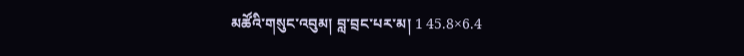མཚོའི་གསུང་འབུམ། བླ་བྲང་པར་མ། 1 45.8×6.4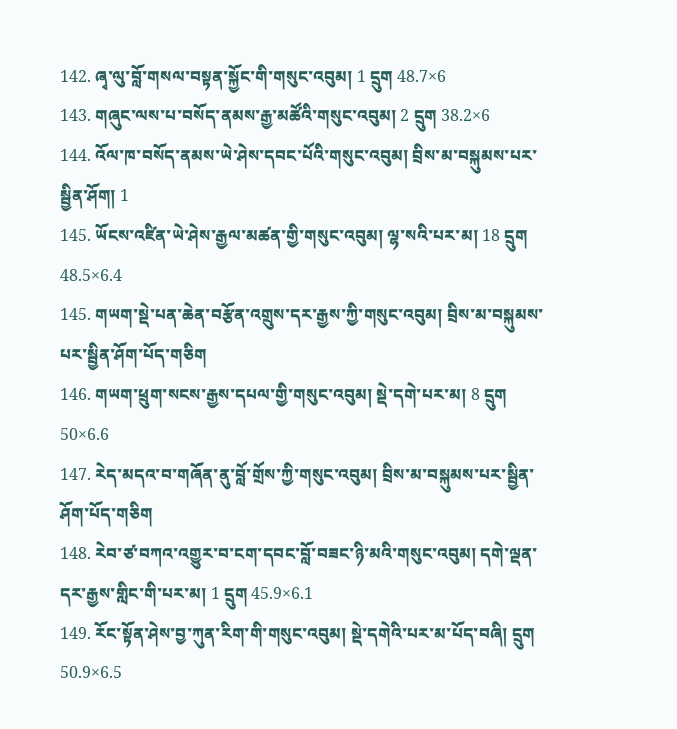142. ཞྭ་ལུ་བློ་གསལ་བསྟན་སྐྱོང་གི་གསུང་འབུམ། 1 དྲུག 48.7×6
143. གཞུང་ལས་པ་བསོད་ནམས་རྒྱ་མཚོའི་གསུང་འབུམ། 2 དྲུག 38.2×6
144. འོལ་ཁ་བསོད་ནམས་ཡེ་ཤེས་དབང་པོའི་གསུང་འབུམ། བྲིས་མ་བསྐུམས་པར་སྦྱིན་ཤོག། 1
145. ཡོངས་འཛིན་ཡེ་ཤེས་རྒྱལ་མཚན་གྱི་གསུང་འབུམ། ལྷ་སའི་པར་མ། 18 དྲུག 48.5×6.4
145. གཡག་སྡེ་པན་ཆེན་བརྩོན་འགྲུས་དར་རྒྱས་ཀྱི་གསུང་འབུམ། བྲིས་མ་བསྐུམས་པར་སྦྱིན་ཤོག་པོད་གཅིག
146. གཡག་ཕྲུག་སངས་རྒྱས་དཔལ་གྱི་གསུང་འབུམ། སྡེ་དགེ་པར་མ། 8 དྲུག 50×6.6
147. རེད་མདའ་བ་གཞོན་ནུ་བློ་གྲོས་ཀྱི་གསུང་འབུམ། བྲིས་མ་བསྐུམས་པར་སྦྱིན་ཤོག་པོད་གཅིག
148. རེབ་ཙ་བཀའ་འགྱུར་བ་ངག་དབང་བློ་བཟང་ཉི་མའི་གསུང་འབུམ། དགེ་ལྡན་དར་རྒྱས་གླིང་གི་པར་མ། 1 དྲུག 45.9×6.1
149. རོང་སྟོན་ཤེས་བྱ་ཀུན་རིག་གི་གསུང་འབུམ། སྡེ་དགེའི་པར་མ་པོད་བཞི། དྲུག 50.9×6.5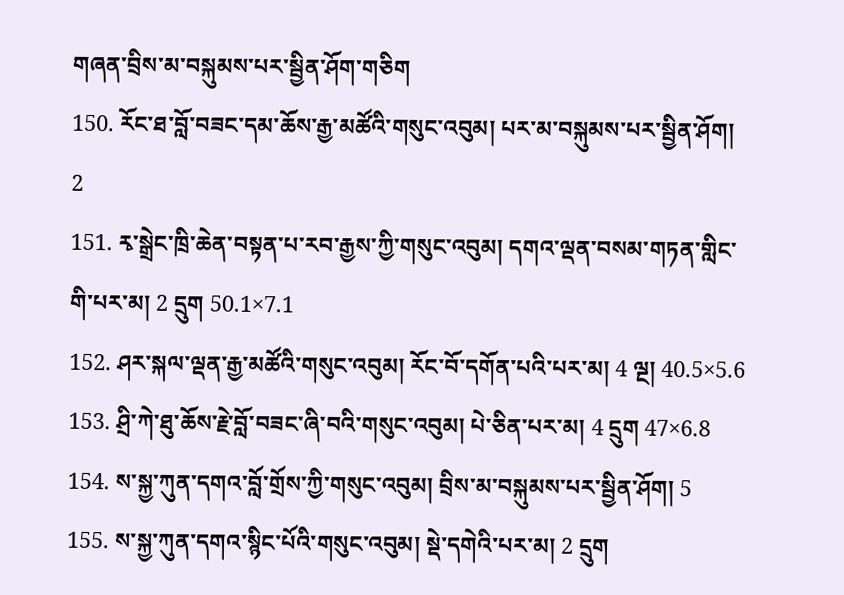གཞན་བྲིས་མ་བསྐུམས་པར་སྦྱིན་ཤོག་གཅིག
150. རོང་ཐ་བློ་བཟང་དམ་ཆོས་རྒྱ་མཚོའི་གསུང་འབུམ། པར་མ་བསྐུམས་པར་སྦྱིན་ཤོག། 2
151. རྭ་སྒྲེང་ཁྲི་ཆེན་བསྟན་པ་རབ་རྒྱས་ཀྱི་གསུང་འབུམ། དགའ་ལྡན་བསམ་གཏན་གླིང་གི་པར་མ། 2 དྲུག 50.1×7.1
152. ཤར་སྐལ་ལྡན་རྒྱ་མཚོའི་གསུང་འབུམ། རོང་བོ་དགོན་པའི་པར་མ། 4 ལྔ། 40.5×5.6
153. ཤྲི་ཀེ་ཐུ་ཆོས་རྗེ་བློ་བཟང་ཞི་བའི་གསུང་འབུམ། པེ་ཅིན་པར་མ། 4 དྲུག 47×6.8
154. ས་སྐྱ་ཀུན་དགའ་བློ་གྲོས་ཀྱི་གསུང་འབུམ། བྲིས་མ་བསྐུམས་པར་སྦྱིན་ཤོག། 5
155. ས་སྐྱ་ཀུན་དགའ་སྙིང་པོའི་གསུང་འབུམ། སྡེ་དགེའི་པར་མ། 2 དྲུག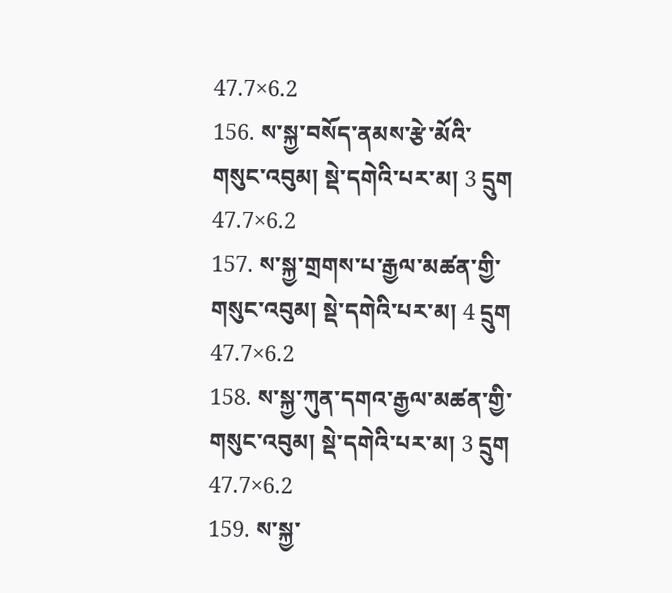47.7×6.2
156. ས་སྐྱ་བསོད་ནམས་རྩེ་མོའི་གསུང་འབུམ། སྡེ་དགེའི་པར་མ། 3 དྲུག 47.7×6.2
157. ས་སྐྱ་གྲགས་པ་རྒྱལ་མཚན་གྱི་གསུང་འབུམ། སྡེ་དགེའི་པར་མ། 4 དྲུག 47.7×6.2
158. ས་སྐྱ་ཀུན་དགའ་རྒྱལ་མཚན་གྱི་གསུང་འབུམ། སྡེ་དགེའི་པར་མ། 3 དྲུག 47.7×6.2
159. ས་སྐྱ་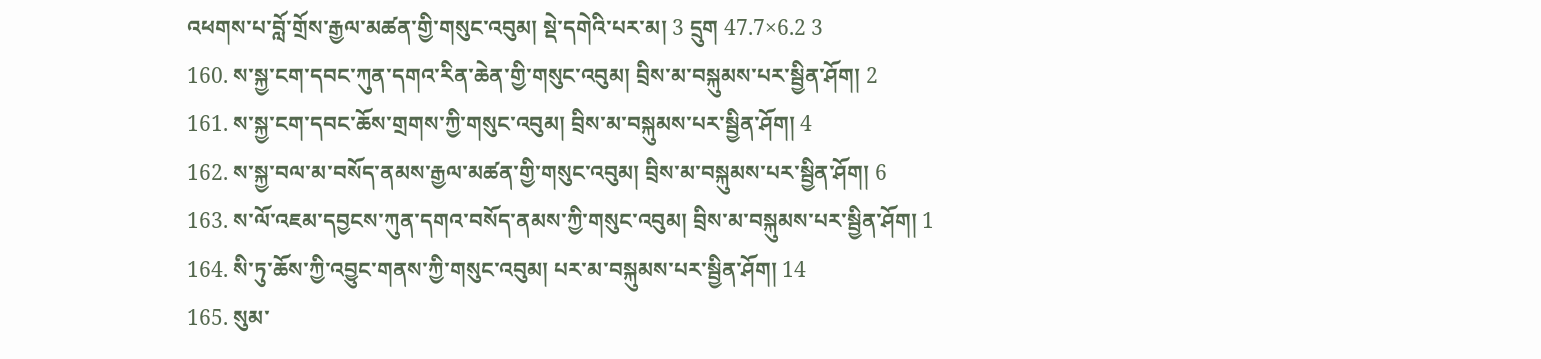འཕགས་པ་བློ་གྲོས་རྒྱལ་མཚན་གྱི་གསུང་འབུམ། སྡེ་དགེའི་པར་མ། 3 དྲུག 47.7×6.2 3
160. ས་སྐྱ་ངག་དབང་ཀུན་དགའ་རིན་ཆེན་གྱི་གསུང་འབུམ། བྲིས་མ་བསྐུམས་པར་སྦྱིན་ཤོག། 2
161. ས་སྐྱ་ངག་དབང་ཆོས་གྲགས་ཀྱི་གསུང་འབུམ། བྲིས་མ་བསྐུམས་པར་སྦྱིན་ཤོག། 4
162. ས་སྐྱ་བལ་མ་བསོད་ནམས་རྒྱལ་མཚན་གྱི་གསུང་འབུམ། བྲིས་མ་བསྐུམས་པར་སྦྱིན་ཤོག། 6
163. ས་ལོ་འཇམ་དབྱངས་ཀུན་དགའ་བསོད་ནམས་ཀྱི་གསུང་འབུམ། བྲིས་མ་བསྐུམས་པར་སྦྱིན་ཤོག། 1
164. སི་ཏུ་ཆོས་ཀྱི་འབྱུང་གནས་ཀྱི་གསུང་འབུམ། པར་མ་བསྐུམས་པར་སྦྱིན་ཤོག། 14
165. སུམ་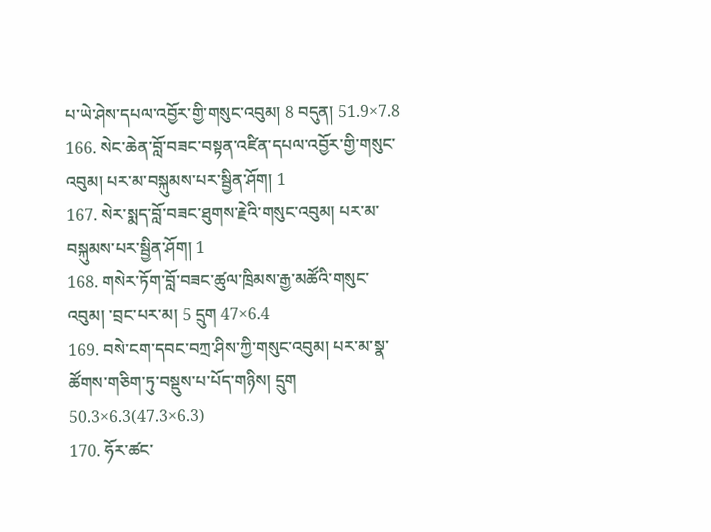པ་ཡེ་ཤེས་དཔལ་འབྱོར་གྱི་གསུང་འབུམ། 8 བདུན། 51.9×7.8
166. སེང་ཆེན་བློ་བཟང་བསྟན་འཛིན་དཔལ་འབྱོར་གྱི་གསུང་འབུམ། པར་མ་བསྐུམས་པར་སྦྱིན་ཤོག། 1
167. སེར་སྨད་བློ་བཟང་ཐུགས་རྗེའི་གསུང་འབུམ། པར་མ་བསྐུམས་པར་སྦྱིན་ཤོག། 1
168. གསེར་ཏོག་བློ་བཟང་ཚུལ་ཁྲིམས་རྒྱ་མཚོའི་གསུང་འབུམ། ་བྲང་པར་མ། 5 དྲུག 47×6.4
169. བསེ་ངག་དབང་བཀྲ་ཤིས་ཀྱི་གསུང་འབུམ། པར་མ་སྣ་ཚོགས་གཅིག་ཏུ་བསྡུས་པ་པོད་གཉིས། དྲུག 50.3×6.3(47.3×6.3)
170. ཧོར་ཚང་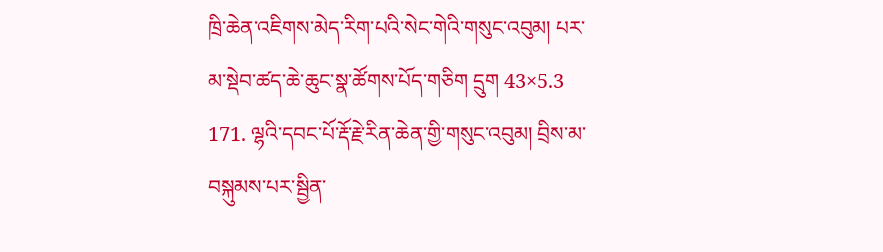ཁྲི་ཆེན་འཇིགས་མེད་རིག་པའི་སེང་གེའི་གསུང་འབུམ། པར་མ་སྡེབ་ཚད་ཆེ་ཆུང་སྣ་ཚོགས་པོད་གཅིག དྲུག 43×5.3
171. ལྷའི་དབང་པོ་རྡོ་རྗེ་རིན་ཆེན་གྱི་གསུང་འབུམ། བྲིས་མ་བསྐུམས་པར་སྦྱིན་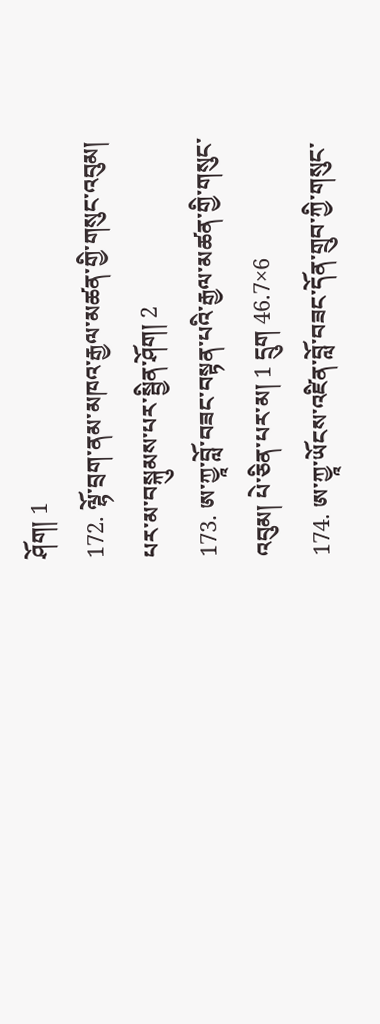ཤོག། 1
172. ལྷོ་བྲག་ནམ་མཁའ་རྒྱལ་མཚན་གྱི་གསུང་འབུམ། པར་མ་བསྐུམས་པར་སྦྱིན་ཤོག། 2
173. ཨ་ཀྱཱ་བློ་བཟང་བསྟན་པའི་རྒྱལ་མཚན་གྱི་གསུང་འབུམ། པེ་ཅིན་པར་མ། 1 དྲུག 46.7×6
174. ཨ་ཀྱཱ་ཡོངས་འཛིན་བློ་བཟང་དོན་གྲུབ་ཀྱི་གསུང་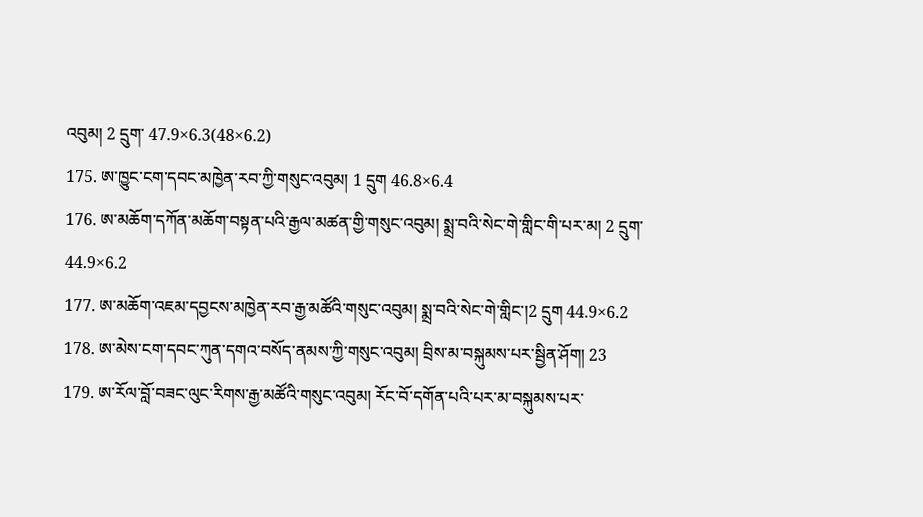འབུམ། 2 དྲུག་ 47.9×6.3(48×6.2)
175. ཨ་ཁྱུང་ངག་དབང་མཁྱེན་རབ་ཀྱི་གསུང་འབུམ། 1 དྲུག 46.8×6.4
176. ཨ་མཆོག་དཀོན་མཆོག་བསྟན་པའི་རྒྱལ་མཚན་གྱི་གསུང་འབུམ། སྨྲ་བའི་སེང་གེ་གླིང་གི་པར་མ། 2 དྲུག་ 44.9×6.2
177. ཨ་མཆོག་འཇམ་དབྱངས་མཁྱེན་རབ་རྒྱ་མཚོའི་གསུང་འབུམ། སྨྲ་བའི་སེང་གེ་གླིང་།2 དྲུག 44.9×6.2
178. ཨ་མེས་ངག་དབང་ཀུན་དགའ་བསོད་ནམས་ཀྱི་གསུང་འབུམ། བྲིས་མ་བསྐུམས་པར་སྦྱིན་ཤོག། 23
179. ཨ་རོལ་བློ་བཟང་ལུང་རིགས་རྒྱ་མཚོའི་གསུང་འབུམ། རོང་བོ་དགོན་པའི་པར་མ་བསྐུམས་པར་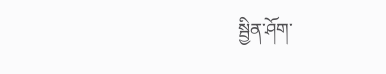སྦྱིན་ཤོག་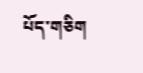པོད་གཅིག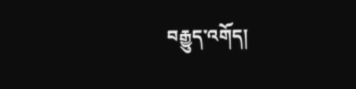བརྒྱུད་འགོད།